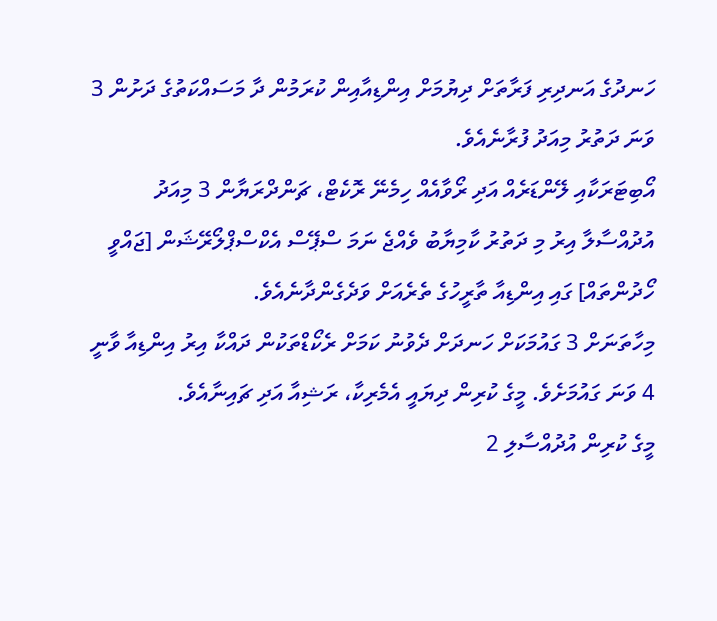ހަނދުގެ އަނދިރި ފަރާތަށް ދިޔުމަށް އިންޑިއާއިން ކުރަމުން ދާ މަސައްކަތުގެ ދަށުން 3 ވަނަ ދަތުރު މިއަދު ފުރާނެއެވެ.
އޯބިޓަރަކާއި ލޭންޑަރެއް އަދި ރޯވާއެއް ހިމެނޭ ރޮކެޓް، ޗަންދްރަޔާން 3 މިއަދު އުދުއްސާލާ އިރު މި ދަތުރު ކާމިޔާބު ވެއްޖެ ނަމަ ސްޕޭސް އެކްސްޕްލޯރޭޝަން [ޖައްވީ ހޯދުންތައް] ގައި އިންޑިއާ ތާރީހުގެ ތެރެއަށް ވަދެގެންދާނެއެވެ.
މިހާތަނަށް 3 ގައުމަކަށް ހަނދަށް ދެވުނު ކަމަށް ރެކޯޑްތަކުން ދައްކާ އިރު އިންޑިއާ ވާނީ 4 ވަނަ ގައުމަށެވެ. މީގެ ކުރިން ދިޔައީ އެމެރިކާ، ރަޝިއާ އަދި ޗައިނާއެވެ.
މީގެ ކުރިން އުދުއްސާލި 2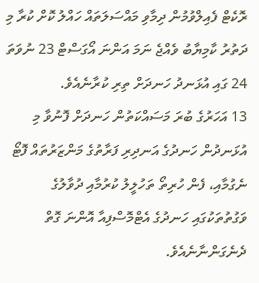ރޮކެޓް ފެއިލްވުމުން ދިމާވި މައްސަލަތައް ހައްލު ކޮށް ކުރާ މި ދަތުރު ކާމިޔާބު ވެއްޖެ ނަމަ އަންނަ އޯގަސްޓް 23 ނުވަތަ 24 ގައި އުޅަނދު ހަނދަށް ތިރި ކުރާނެއެވެ.
13 އަހަރުގެ ބުރަ މަސައްކަތުން ހަނދަށް ފޮނުވާ މި އުޅަނދުން ހަނދުގެ އަނދިރި ފަރާތުގެ މަންޒަރުތައް ފޮޓޯ ނެގުމާއި، ފެން ހުރިތޯ ތަހުލީލު ކުރުމާއި ދުވާލުގެ ވަގުތުތަކުގައި ހަނދުގެ އެޓްމޮސްފިއާ އޮންނަ ގޮތް ދެނެގަންނާނެއެވެ.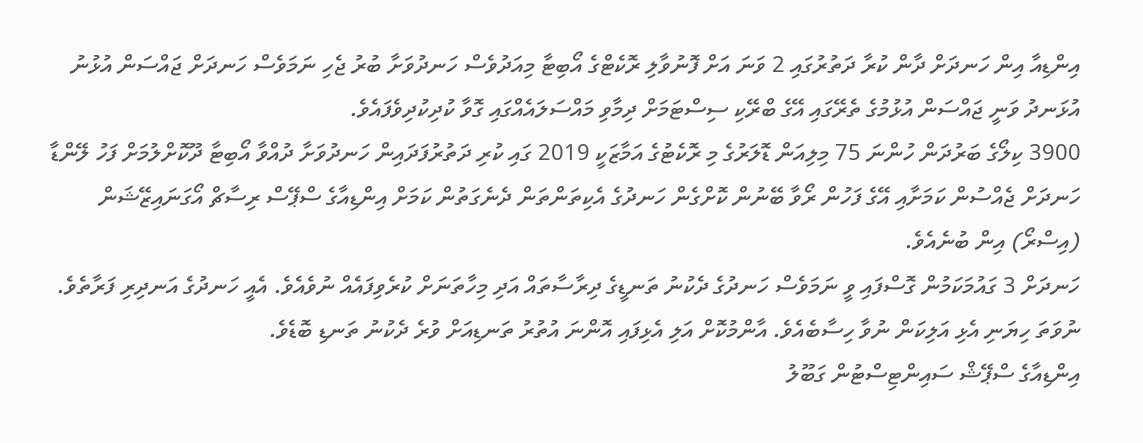އިންޑިއާ އިން ހަނދަށް ދާން ކުރާ ދަތުރުގައި 2 ވަނަ އަށް ފޮނުވާލި ރޮކެޓްގެ އޯބިޓާ މިއަދުވެސް ހަނދުވަށާ ބުރު ޖެހި ނަމަވެސް ހަނދަށް ޖައްސަން އުޅުނު އުޅަނދު ވަނީ ޖައްސަން އުޅުމުގެ ތެރޭގައި އޭގެ ބްރޭކި ސިސްޓަމަށް ދިމާވި މައްސަލައެއްގައި ގޮވާ ކުދިކުދިވެފައެވެ.
3900 ކިލޯގެ ބަރުދަން ހުންނަ 75 މިލިއަން ޑޮލަރުގެ މި ރޮކެޓުގެ އަމާޒަކީ 2019 ގައި ކުރި ދަތުރުފަދައިން ހަނދުވަށާ ދުއްވާ އޯބިޓާ ދޫކޮށްލުމަށް ފަހު ލޭންޑާ ހަނދަށް ޖެއްސުން ކަމަށާއި އޭގެ ފަހުން ރޯވާ ބޭނުން ކޮށްގެން ހަނދުގެ އެކިތަންތަން ދެނެގަތުން ކަމަށް އިންޑިއާގެ ސްޕޭސް ރިސާޗް އޯގަނައިޒޭޝަން (އިސްރޯ) އިން ބުނެއެވެ.
ހަނދަށް 3 ގައުމަކަމުން ގޮސްފައި ވީ ނަމަވެސް ހަނދުގެ ދެކުނު ތަނޑީގެ ދިރާސާތައް އަދި މިހާތަނަށް ކުރެވިފައެއް ނުވެއެވެ. އެއީ ހަނދުގެ އަނދިރި ފަރާތެވެ. ނުވަތަ ހިޔަނި އެޅި އަލިކަން ނުވާ ހިސާބެއެވެ. އާންމުކޮށް އަލި އެޅިފައި އޮންނަ އުތުރު ތަނޑިއަށް ވުރެ ދެކުނު ތަނޑި ބޮޑެވެ.
އިންޑިއާގެ ސްޕޭޝް ސައިންޓިސްޓުން ގަބޫލު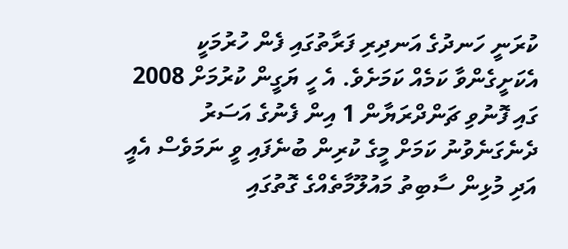ކުރަނީ ހަނދުގެ އަނދިރި ފަރާތުގައި ފެން ހުރުމަކީ އެކަށީގެންވާ ކަމެއް ކަމަށެވެ. އެ ހީ ޔަގީން ކުރުމަށް 2008 ގައި ފޮނުވި ޗަންދްރަޔާން 1 އިން ފެނުގެ އަސަރު ދެނެގަނެވުނު ކަމަށް މީގެ ކުރިން ބުނެފައި ވީ ނަމަވެސް އެއީ އަދި މުޅިން ސާބިތު މައުލޫމާތެއްގެ ގޮތުގައި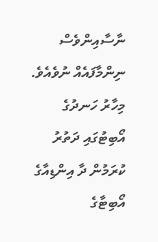ނާސާއިންވެސް ނިންމާފައެއް ނުވެއެވެ.
މިހާރު ހަނދުގެ އޯބިޓުގައި ދަތުރު ކުރަމުން ދާ އިންޑިއާގެ އޯބިޓާގެ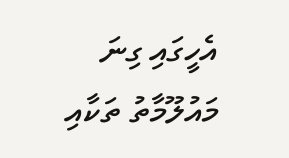އެހީގައި ގިނަ މައުލޫމާތު ތަކާއި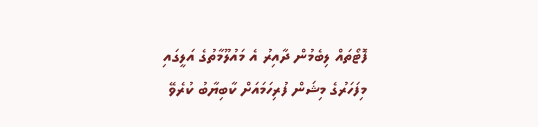ފޮޓޯތައް ލިބެމުން ދާއިރު އެ މައުލޫމާތުގެ އަލީގައި މިފަހަރުގެ މިޝަން ފުރިހަމައަށް ކާބިޔާބު ކުރެވޭ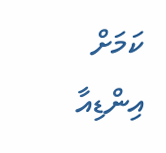ކަމަށް އިންޑިއާ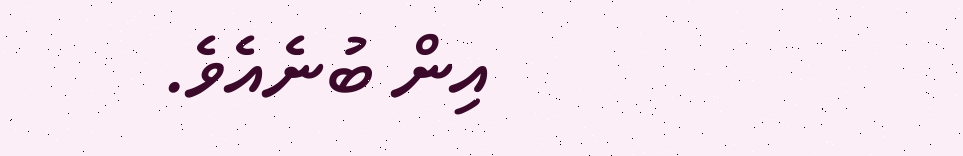އިން ބުނެއެވެ.